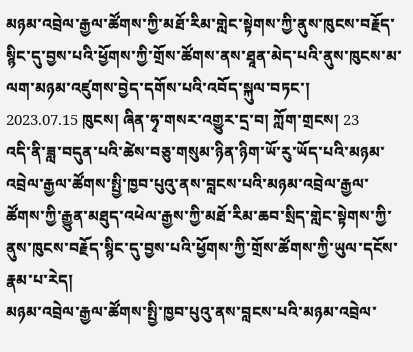མཉམ་འབྲེལ་རྒྱལ་ཚོགས་ཀྱི་མཐོ་རིམ་གླེང་སྟེགས་ཀྱི་ནུས་ཁུངས་བརྗོད་སྙིང་དུ་བྱས་པའི་ཕྱོགས་ཀྱི་གྲོས་ཚོགས་ནས་ཐཱན་མེད་པའི་ནུས་ཁུངས་མ་ལག་མཉམ་འཛུགས་བྱེད་དགོས་པའི་འབོད་སྐུལ་བཏང་།
2023.07.15 ཁུངས། ཞིན་ཧྭ་གསར་འགྱུར་དྲ་བ། ཀློག་གྲངས། 23
འདི་ནི་ཟླ་བདུན་པའི་ཚེས་བཅུ་གསུམ་ཉིན་ཉིག་ཡོ་རུ་ཡོད་པའི་མཉམ་འབྲེལ་རྒྱལ་ཚོགས་སྤྱི་ཁྱབ་པུའུ་ནས་བླངས་པའི་མཉམ་འབྲེལ་རྒྱལ་ཚོགས་ཀྱི་རྒྱུན་མཐུད་འཕེལ་རྒྱས་ཀྱི་མཐོ་རིམ་ཆབ་སྲིད་གླེང་སྟེགས་ཀྱི་ནུས་ཁུངས་བརྗོད་སྙིང་དུ་བྱས་པའི་ཕྱོགས་ཀྱི་གྲོས་ཚོགས་ཀྱི་ཡུལ་དངོས་རྣམ་པ་རེད།
མཉམ་འབྲེལ་རྒྱལ་ཚོགས་སྤྱི་ཁྱབ་པུའུ་ནས་བླངས་པའི་མཉམ་འབྲེལ་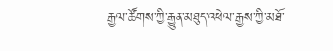རྒྱལ་ཚོགས་ཀྱི་རྒྱུན་མཐུད་འཕེལ་རྒྱས་ཀྱི་མཐོ་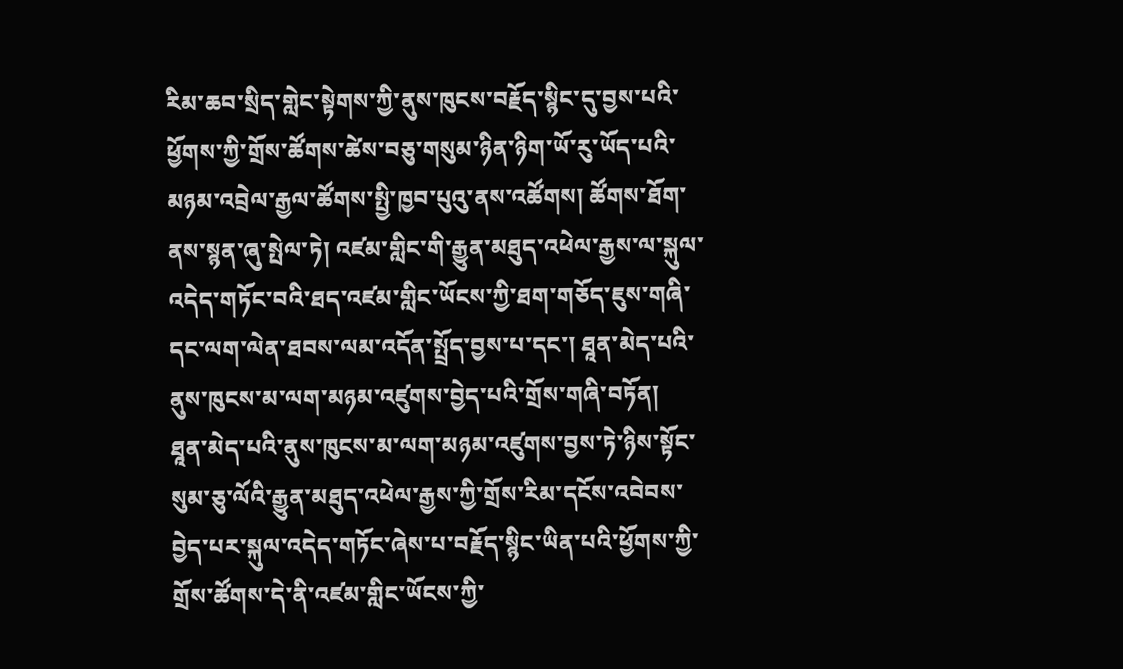རིམ་ཆབ་སྲིད་གླེང་སྟེགས་ཀྱི་ནུས་ཁུངས་བརྗོད་སྙིང་དུ་བྱས་པའི་ཕྱོགས་ཀྱི་གྲོས་ཚོགས་ཚེས་བཅུ་གསུམ་ཉིན་ཉིག་ཡོ་རུ་ཡོད་པའི་མཉམ་འབྲེལ་རྒྱལ་ཚོགས་སྤྱི་ཁྱབ་པུའུ་ནས་འཚོགས། ཚོགས་ཐོག་ནས་སྙན་ཞུ་སྤེལ་ཏེ། འཛམ་གླིང་གི་རྒྱུན་མཐུད་འཕེལ་རྒྱས་ལ་སྐུལ་འདེད་གཏོང་བའི་ཐད་འཛམ་གླིང་ཡོངས་ཀྱི་ཐག་གཅོད་ཇུས་གཞི་དང་ལག་ལེན་ཐབས་ལམ་འདོན་སྤྲོད་བྱས་པ་དང་། ཐཱན་མེད་པའི་ནུས་ཁུངས་མ་ལག་མཉམ་འཛུགས་བྱེད་པའི་གྲོས་གཞི་བཏོན།
ཐཱན་མེད་པའི་ནུས་ཁུངས་མ་ལག་མཉམ་འཛུགས་བྱས་ཏེ་ཉིས་སྟོང་སུམ་ཅུ་ལོའི་རྒྱུན་མཐུད་འཕེལ་རྒྱས་ཀྱི་གྲོས་རིམ་དངོས་འབེབས་བྱེད་པར་སྐུལ་འདེད་གཏོང་ཞེས་པ་བརྗོད་སྙིང་ཡིན་པའི་ཕྱོགས་ཀྱི་གྲོས་ཚོགས་དེ་ནི་འཛམ་གླིང་ཡོངས་ཀྱི་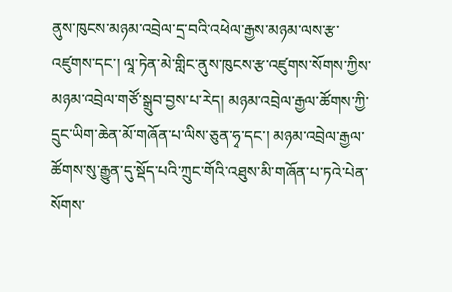ནུས་ཁུངས་མཉམ་འབྲེལ་དྲ་བའི་འཕེལ་རྒྱས་མཉམ་ལས་རྩ་འཛུགས་དང་། ལཱ་ཏེན་མེ་གླིང་ནུས་ཁུངས་རྩ་འཛུགས་སོགས་ཀྱིས་མཉམ་འབྲེལ་གཙོ་སྒྲུབ་བྱས་པ་རེད། མཉམ་འབྲེལ་རྒྱལ་ཚོགས་ཀྱི་དྲུང་ཡིག་ཆེན་མོ་གཞོན་པ་ལིས་ཅུན་ཧྭ་དང་། མཉམ་འབྲེལ་རྒྱལ་ཚོགས་སུ་རྒྱུན་དུ་སྡོད་པའི་ཀྲུང་གོའི་འཐུས་མི་གཞོན་པ་ཏའེ་པེན་སོགས་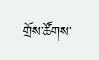གྲོས་ཚོགས་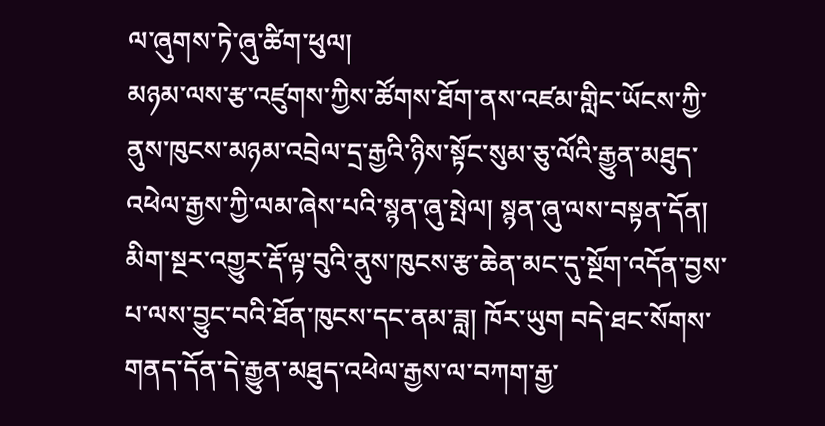ལ་ཞུགས་ཏེ་ཞུ་ཚིག་ཕུལ།
མཉམ་ལས་རྩ་འཛུགས་ཀྱིས་ཚོགས་ཐོག་ནས་འཛམ་གླིང་ཡོངས་ཀྱི་ནུས་ཁུངས་མཉམ་འབྲེལ་དྲ་རྒྱའི་ཉིས་སྟོང་སུམ་ཅུ་ལོའི་རྒྱུན་མཐུད་འཕེལ་རྒྱས་ཀྱི་ལམ་ཞེས་པའི་སྙན་ཞུ་སྤེལ། སྙན་ཞུ་ལས་བསྟན་དོན། མིག་སྔར་འགྱུར་རྡོ་ལྟ་བུའི་ནུས་ཁུངས་རྩ་ཆེན་མང་དུ་སྔོག་འདོན་བྱས་པ་ལས་བྱུང་བའི་ཐོན་ཁུངས་དང་ནམ་ཟླ། ཁོར་ཡུག བདེ་ཐང་སོགས་གནད་དོན་དེ་རྒྱུན་མཐུད་འཕེལ་རྒྱས་ལ་བཀག་རྒྱ་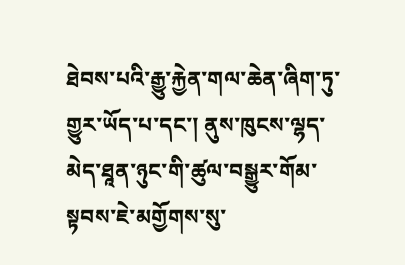ཐེབས་པའི་རྒྱུ་རྐྱེན་གལ་ཆེན་ཞིག་ཏུ་གྱུར་ཡོད་པ་དང་། ནུས་ཁུངས་ལྷད་མེད་ཐཱན་ཉུང་གི་ཚུལ་བསྒྱུར་གོམ་སྟབས་ཇེ་མགྱོགས་སུ་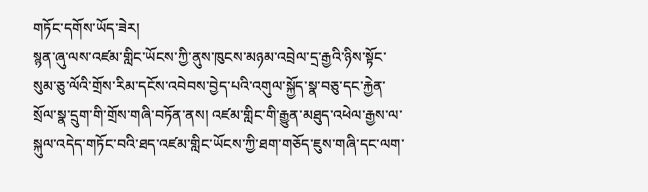གཏོང་དགོས་ཡོད་ཟེར།
སྙན་ཞུ་ལས་འཛམ་གླིང་ཡོངས་ཀྱི་ནུས་ཁུངས་མཉམ་འབྲེལ་དྲ་རྒྱའི་ཉིས་སྟོང་སུམ་ཅུ་ལོའི་གྲོས་རིམ་དངོས་འབེབས་བྱེད་པའི་འགུལ་སྐྱོད་སྣ་བཅུ་དང་རྐྱེན་སྲོལ་སྣ་དྲུག་གི་གྲོས་གཞི་བཏོན་ནས། འཛམ་གླིང་གི་རྒྱུན་མཐུད་འཕེལ་རྒྱས་ལ་སྐུལ་འདེད་གཏོང་བའི་ཐད་འཛམ་གླིང་ཡོངས་ཀྱི་ཐག་གཅོད་ཇུས་གཞི་དང་ལག་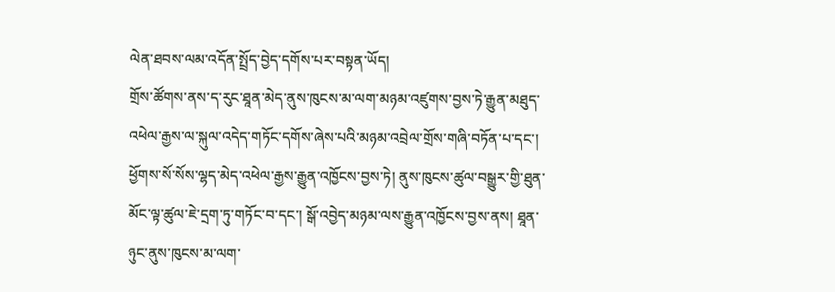ལེན་ཐབས་ལམ་འདོན་སྤྲོད་བྱེད་དགོས་པར་བསྟན་ཡོད།
གྲོས་ཚོགས་ནས་ད་རུང་ཐཱན་མེད་ནུས་ཁུངས་མ་ལག་མཉམ་འཛུགས་བྱས་ཏེ་རྒྱུན་མཐུད་འཕེལ་རྒྱས་ལ་སྐུལ་འདེད་གཏོང་དགོས་ཞེས་པའི་མཉམ་འབྲེལ་གྲོས་གཞི་བཏོན་པ་དང་། ཕྱོགས་སོ་སོས་ལྷད་མེད་འཕེལ་རྒྱས་རྒྱུན་འཁྱོངས་བྱས་ཏེ། ནུས་ཁུངས་ཚུལ་བསྒྱུར་གྱི་ཐུན་མོང་ལྟ་ཚུལ་ཇེ་དྲག་ཏུ་གཏོང་བ་དང་། སྒོ་འབྱེད་མཉམ་ལས་རྒྱུན་འཁྱོངས་བྱས་ནས། ཐཱན་ཉུང་ནུས་ཁུངས་མ་ལག་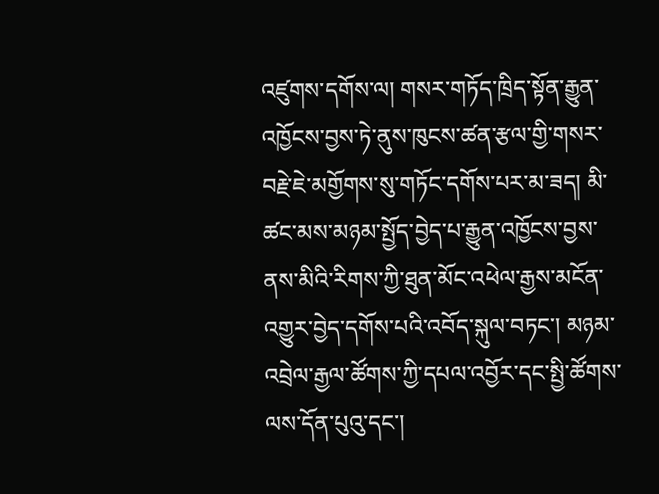འཛུགས་དགོས་ལ། གསར་གཏོད་ཁྲིད་སྟོན་རྒྱུན་འཁྱོངས་བྱས་ཏེ་ནུས་ཁུངས་ཚན་རྩལ་གྱི་གསར་བརྗེ་ཇེ་མགྱོགས་སུ་གཏོང་དགོས་པར་མ་ཟད། མི་ཚང་མས་མཉམ་སྤྱོད་བྱེད་པ་རྒྱུན་འཁྱོངས་བྱས་ནས་མིའི་རིགས་ཀྱི་ཐུན་མོང་འཕེལ་རྒྱས་མངོན་འགྱུར་བྱེད་དགོས་པའི་འབོད་སྐུལ་བཏང་། མཉམ་འབྲེལ་རྒྱལ་ཚོགས་ཀྱི་དཔལ་འབྱོར་དང་སྤྱི་ཚོགས་ལས་དོན་པུའུ་དང་།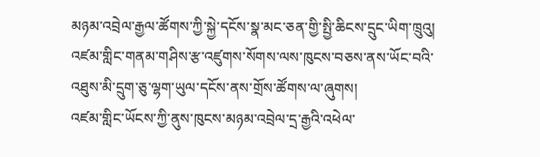མཉམ་འབྲེལ་རྒྱལ་ཚོགས་ཀྱི་སྐྱེ་དངོས་སྣ་མང་ཅན་གྱི་སྤྱི་ཆིངས་དྲུང་ཡིག་ཁྲུའུ། འཛམ་གླིང་གནམ་གཤིས་རྩ་འཛུགས་སོགས་ལས་ཁུངས་བཅས་ནས་ཡོང་བའི་འཐུས་མི་དྲུག་ཅུ་ལྷག་ཡུལ་དངོས་ནས་གྲོས་ཚོགས་ལ་ཞུགས།
འཛམ་གླིང་ཡོངས་ཀྱི་ནུས་ཁུངས་མཉམ་འབྲེལ་དྲ་རྒྱའི་འཕེལ་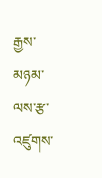རྒྱས་མཉམ་ལས་རྩ་འཛུགས་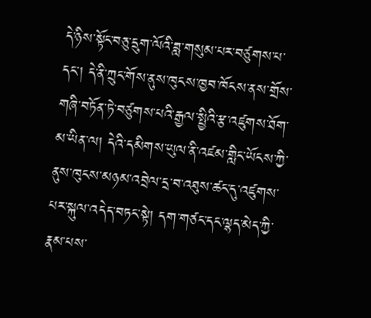དེ་ཉིས་སྟོང་བཅུ་དྲུག་ལོའི་ཟླ་གསུམ་པར་བཙུགས་པ་དང་། དེ་ནི་ཀྲུང་གོས་ནུས་ཁུངས་ཁྱབ་ཁོངས་ནས་གྲོས་གཞི་བཏོན་ཏེ་བཙུགས་པའི་རྒྱལ་སྤྱིའི་རྩ་འཛུགས་ཐོག་མ་ཡིན་ལ། དེའི་དམིགས་ཡུལ་ནི་འཛམ་གླིང་ཡོངས་ཀྱི་ནུས་ཁུངས་མཉམ་འབྲེལ་དྲ་བ་འཐུས་ཚང་དུ་འཛུགས་པར་སྐུལ་འདེད་བཏང་སྟེ། དག་གཙང་དང་ལྷད་མེད་ཀྱི་རྣམ་པས་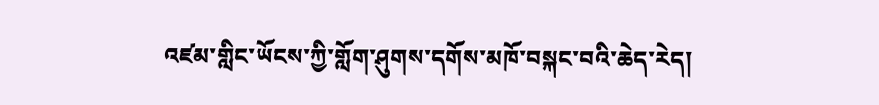འཛམ་གླིང་ཡོངས་ཀྱི་གློག་ཤུགས་དགོས་མཁོ་བསྐང་བའི་ཆེད་རེད།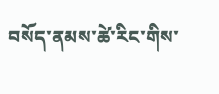བསོད་ནམས་ཚེ་རིང་གིས་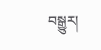བསྒྱུར།